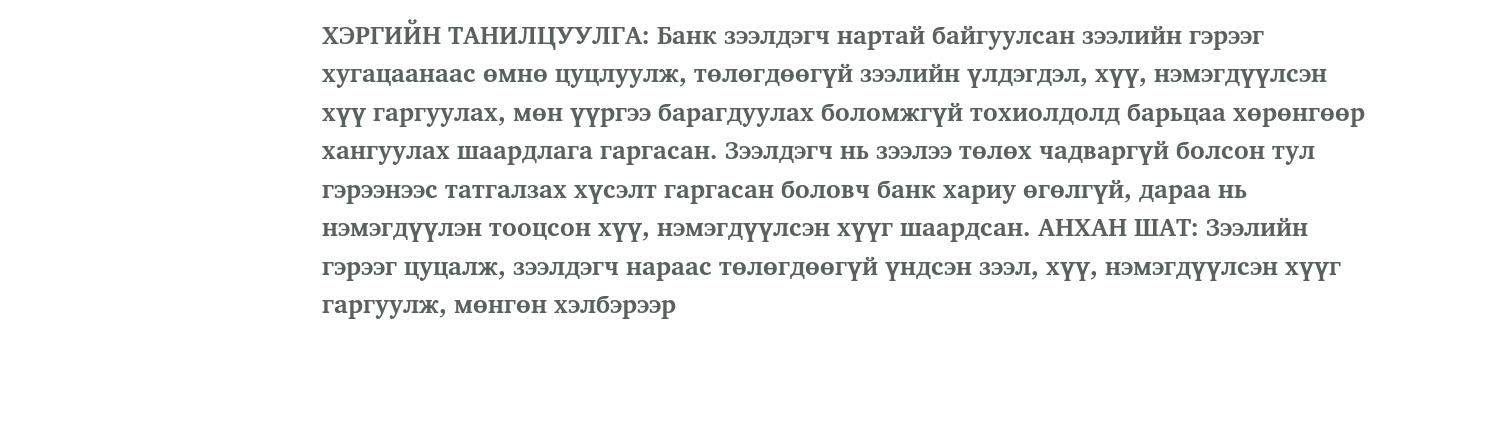ХЭРГИЙН ТАНИЛЦУУЛГА: Банк зээлдэгч нартай байгуулсан зээлийн гэрээг хугацаанаас өмнө цуцлуулж, төлөгдөөгүй зээлийн үлдэгдэл, хүү, нэмэгдүүлсэн хүү гаргуулах, мөн үүргээ барагдуулах боломжгүй тохиолдолд барьцаа хөрөнгөөр хангуулах шаардлага гаргасан. Зээлдэгч нь зээлээ төлөх чадваргүй болсон тул гэрээнээс татгалзах хүсэлт гаргасан боловч банк хариу өгөлгүй, дараа нь нэмэгдүүлэн тооцсон хүү, нэмэгдүүлсэн хүүг шаардсан. АНХАН ШАТ: Зээлийн гэрээг цуцалж, зээлдэгч нараас төлөгдөөгүй үндсэн зээл, хүү, нэмэгдүүлсэн хүүг гаргуулж, мөнгөн хэлбэрээр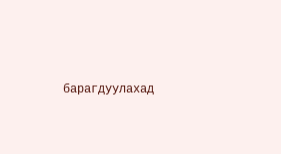барагдуулахад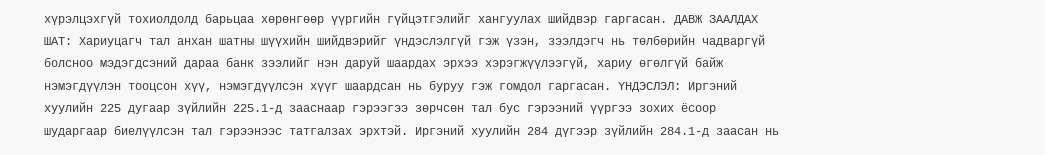хүрэлцэхгүй тохиолдолд барьцаа хөрөнгөөр үүргийн гүйцэтгэлийг хангуулах шийдвэр гаргасан. ДАВЖ ЗААЛДАХ ШАТ: Хариуцагч тал анхан шатны шүүхийн шийдвэрийг үндэслэлгүй гэж үзэн, зээлдэгч нь төлбөрийн чадваргүй болсноо мэдэгдсэний дараа банк зээлийг нэн даруй шаардах эрхээ хэрэгжүүлээгүй, хариу өгөлгүй байж нэмэгдүүлэн тооцсон хүү, нэмэгдүүлсэн хүүг шаардсан нь буруу гэж гомдол гаргасан. ҮНДЭСЛЭЛ: Иргэний хуулийн 225 дугаар зүйлийн 225.1-д зааснаар гэрээгээ зөрчсөн тал бус гэрээний үүргээ зохих ёсоор шударгаар биелүүлсэн тал гэрээнээс татгалзах эрхтэй. Иргэний хуулийн 284 дүгээр зүйлийн 284.1-д заасан нь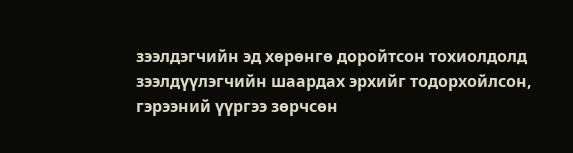зээлдэгчийн эд хөрөнгө доройтсон тохиолдолд зээлдүүлэгчийн шаардах эрхийг тодорхойлсон, гэрээний үүргээ зөрчсөн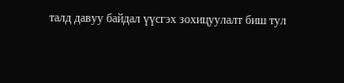талд давуу байдал үүсгэх зохицуулалт биш тул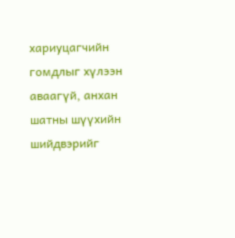хариуцагчийн гомдлыг хүлээн аваагүй, анхан шатны шүүхийн шийдвэрийг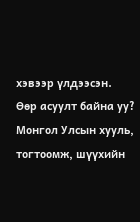хэвээр үлдээсэн.
Өөр асуулт байна уу?
Монгол Улсын хууль, тогтоомж, шүүхийн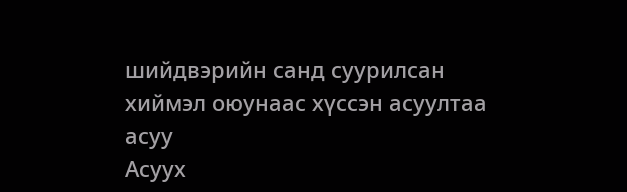шийдвэрийн санд суурилсан хиймэл оюунаас хүссэн асуултаа асуу
Асуух